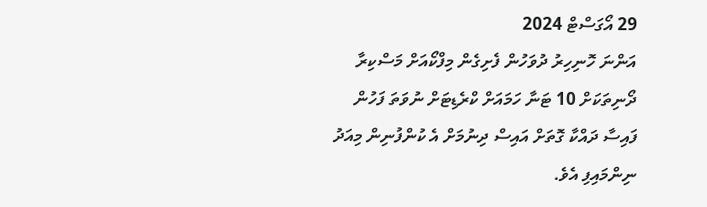29 އޯގަސްޓް 2024
އަންނަ ހޮނިހިރު ދުވަހުން ފެށިގެން މިފްކޯއަށް މަސްކިރާ ދޯނިތަކަށް 10 ޓަނާ ހަމައަށް ކްރެޑިޓަށް ނުވަތަ ފަހުން ފައިސާ ދައްކާ ގޮތަށް އައިސް ދިނުމަށް އެ ކުންފުނިން މިއަދު ނިންމައިފި އެވެ.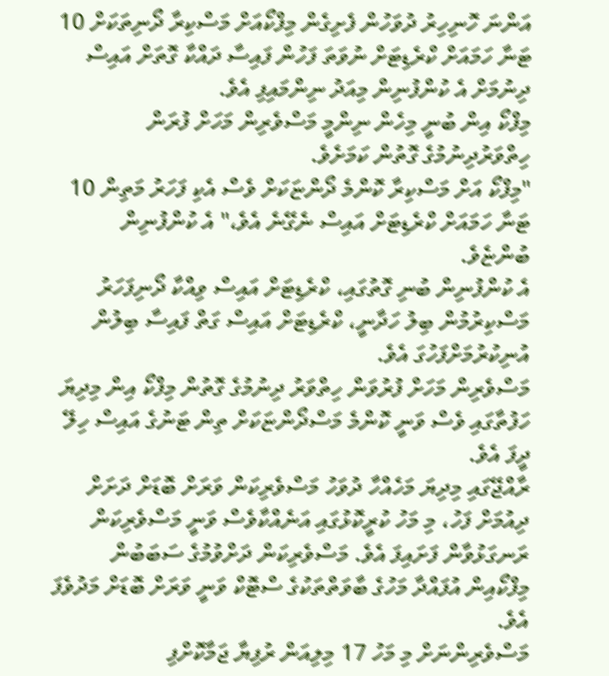އަންނަ ހޮނިހިރު ދުވަހުން ފެށިގެން މިފްކޯއަށް މަސްކިރާ ދޯނިތަކަށް 10 ޓަނާ ހަމައަށް ކްރެޑިޓަށް ނުވަތަ ފަހުން ފައިސާ ދައްކާ ގޮތަށް އައިސް ދިނުމަށް އެ ކުންފުނިން މިއަދު ނިންމައިފި އެވެ.
މިފްކޯ އިން ބުނީ މިހެން ނިންމީ މަސްވެރިން މަހަށް ފުރަން ހިތްވަރުދިނުމުގެ ގޮތުން ކަމަށެވެ.
"މިފްކޯ އަށް މަސްކިރާ ކޮންމެ ދޯންޏަކަށް ވެސް އެކި ފަހަރު މަތިން 10 ޓަނާ ހަމައަށް ކްރެޑިޓަށް އައިސް ނެގޭނެ އެވެ،" އެ ކުންފުނިން ބުންޏެވެ.
އެ ކުންފުނިން ބުނި ގޮތުގައި، ކްރެޑިޓަށް އައިސް ވިއްކާ ދޯނިފަހަރު މަސްކިރުމުން ބިލު ހަދާނީ، ކްރެޑިޓަށް އައިސް ގަތް ފައިސާ ބިލުން އުނިކުރުމަށްފަހުގަ އެވެ.
މަސްވެރިން މަހަށް ފުރުވަން ހިތްވަރު ދިނުމުގެ ގޮތުން މިފްކޯ އިން މިދިޔަ ހަފުތާގައި ވެސް ވަނީ ކޮންމެ މަސްދޯންޏަކަށް ތިން ޓަނުގެ އައިސް ހިލޭ ދީފަ އެވެ.
ރާއްޖޭގައި މިދިޔަ މަހެއްހާ ދުވަހު މަސްވެރިކަން ވަރަށް ބޮޑަށް ދަށަށް ދިއުމަށް ފަހު، މި މަހު ކުރީކޮޅުގައި އަނެއްކާވެސް ވަނީ މަސްވެރިކަން ރަނގަޅުވާން ފަށައިފަ އެވެ. މަސްވެރިކަން ދަށްވުމުގެ ސަބަބުން މިފްކޯއިން އުފައްދާ މަހުގެ ބާވަތްތަކުގެ ސްޓޮކް ވަނީ ވަރަށް ބޮޑަށް މަދުވެފަ އެވެ.
މަސްވެރިންނަށް މި މަހު 17 މިލިއަން ރުފިޔާ ޖަމާކޮށްފި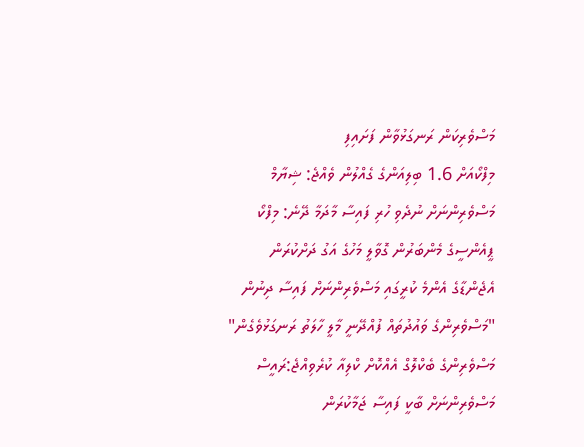މަސްވެރިކަން ރަނގަޅުވާން ފަށައިފި
މިފްކޯއަށް 1.6 ބިލިއަންގެ ގެއްލުން ވެއްޖެ: ޝިޔާމް
މަސްވެރިންނަށް ނުދެވި ހުރި ފައިސާ މާދަމާ ދޭނެ: މިފްކޯ
ޕީއެންސީގެ މެންބަރުން ގޮވާލީ މަހުގެ އަގު ދަށްކުރަން
އެޖެންޑާގެ އެންމެ ކުރީގައި މަސްވެރިންނަށް ފައިސާ ދިނުން
"މަސްވެރިންގެ ވައުދުތައް ފުއްދޭނީ މާލީ ހާލަތު ރަނގަޅުވެގެން"
މަސްވެރިންގެ ބެކްލޮގް އެއްކޮށް ކްލިއާ ކުރެވިއްޖެ:ރައީސް
މަސްވެރިންނަށް ބާކީ ފައިސާ ޖަމާކުރަން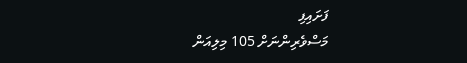ފަށައިފި
މަސްވެރިންނަށް 105 މިލިއަން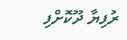ރުފިޔާ ދޫކޮށްފި